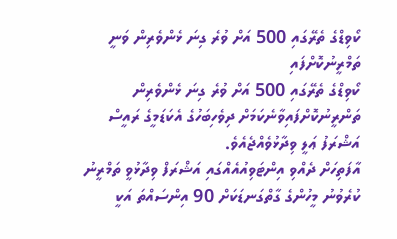ކޯވިޑްގެ ތެރޭގައި 500 އަށް ވުރެ ގިނަ ޅެންވެރިން ވަނީ ތަމްރީނުކޮށްފައި
ކޯވިޑްގެ ތެރޭގައި 500 އަށް ވުރެ ގިނަ ޅެންވެރިން ތަންރީނުކޮށްފައިވާނެކަމަށް ދިވެހިބަހުގެ އެކަޑަމީގެ ރައީސް އަޝްރަފު ޢަލީ ވިދާޅުވެއްޖެއެވެ.
އާފަތިހަށް ދެއްވި އިންޓަވިއުއެއްގައި އަޝްރަފް ވިދާޅުވީ ތަމްރީނު ކުރެވުނު މީހުންގެ ގާތްގަނޑަކަށް 90 އިންސައްތަ އަކީ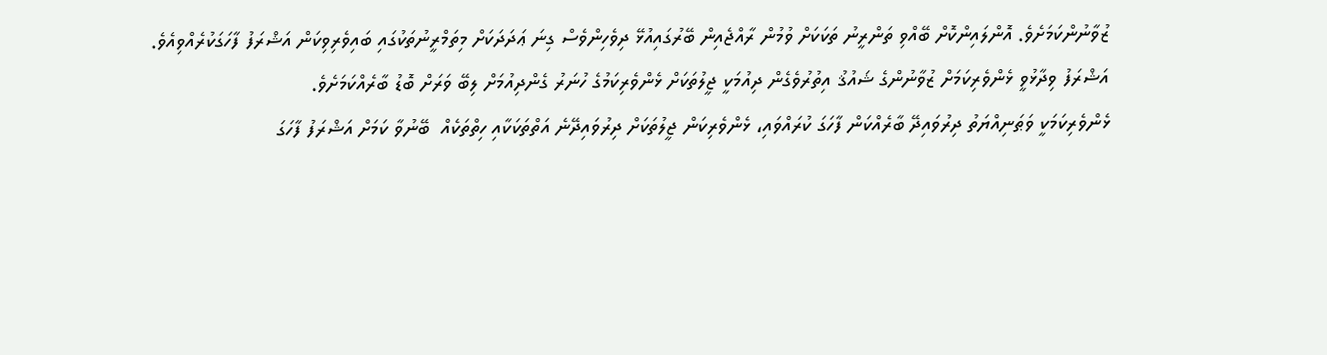ޒުވާނުންކަމަށެވެ. އޮންލައިންކޮށް ބޭއްވި ތަންރީނު ތަކަކަށް ވުމުން ރާއްޖެއިން ބޭރުގައިއުޅޭ ދިވެހިންވެސް ގިނަ ޢަދަދަކަށް މިތަމްރީނުތަކުގައި ބައިވެރިވިކަން އަޝްރަފު ފާހަގަކުރެއްވިއެވެ.
އަޝްރަފު ވިދާޅުވީ ޅެންވެރިކަމަށް ޒުވާނުންގެ ޝައުޤު އިތުރުވެގެން ދިއުމަކީ ޖީލުތަކަށް ޅެންވެރިކަމުގެ ހުނަރު ގެންދިއުމަށް ލިބޭ ވަރަށް ބޮޑު ބާރެއްކަމަށެވެ.
ޅެންވެރިކަމަކީ ވަޠަނިއްޔަތު ދިރުވައިދޭ ބާރެއްކަން ފާހަގަ ކުރައްވައި، ޅެންވެރިކަން ޖީލުތަކަށް ދިރުވައިދޭނެ އަތްތަކަކާއި ހިތްތަކެއް  ބޭނުވާ ކަމަށް އަޝްރަފު ފާހަގަ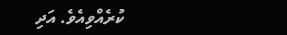ކުރެއްވިއެވެ. އަދި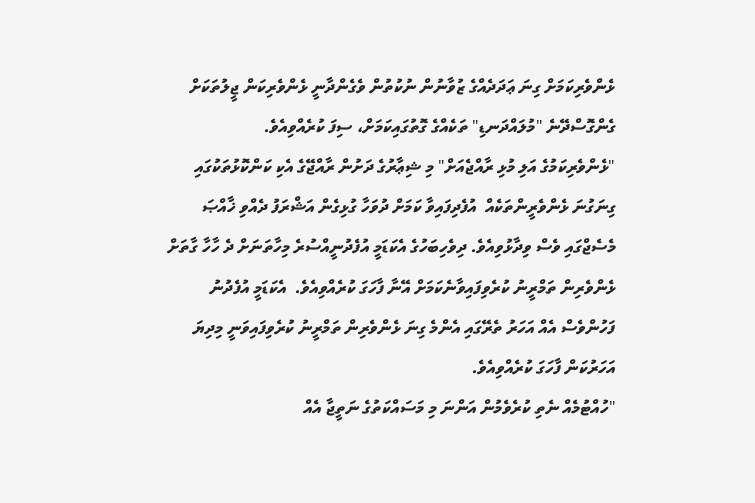ޅެންވެރިކަމަށް ގިނަ ޢަދަދެއްގެ ޒުވާނުން ނުކުތުން ވެގެންދާނީ ޅެންވެރިކަން ޖީލުތަކަށް ގެންގޮސްދޭނެ "މުލައްދަނޑި" ތަކެއްގެ ގޮތުގައިކަމަށް، ސިފަ ކުރެއްވިއެވެ.
"ޅެންވެރިކަމުގެ އަލި މުޅި ރާއްޖެއަށް" މި ޝިޢާރުގެ ދަށުން ރާއްޖޭގެ އެކި ކަންކޮޅުތަކުގައި ގިނަގުނަ ޅެންވެރީންތަކެއް  އުފެދިފައިވާ ކަމަށް ދުވަހާ ގުޅިގެން އަޝްރަފު ދެއްވި ޚާއްޞަ މެސެޖްގައި ވެސް ވިދާޅުވިއެވެ. ދިވެހިބަހުގެ އެކަޑަމީ އުފެދުނީއްސުރެ މިހާތަނަށް ދެ ހާހާ ގާތަށް ޅެންވެރިން ތަމްރީނު ކުރެވިފައިވާނެކަމަށް އޭނާ ފާހަގަ ކުރެއްވިއެވެ.  އެކަޑަމީ އުފެދުނު ފަހުންވެސް އެއް އަހަރު ތެރޭގައި އެންމެ ގިނަ ޅެންވެރިން ތަމްރީނު ކުރެވިފައިވަނީ މިދިޔަ އަހަރުކަން ފާހަގަ ކުރެއްވިއެވެ.
"ހުއްޓުމެއް ނެތި ކުރެވެމުން އަންނަ މި މަސައްކަތުގެ ނަތީޖާ އެއް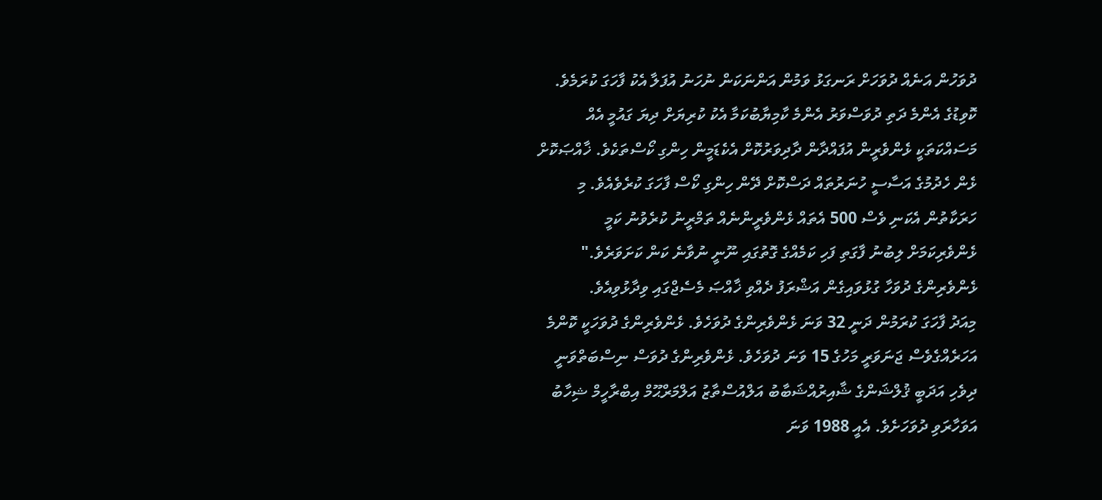ދުވަހުން އަނެއް ދުވަހަށް ރަނގަޅު ވަމުން އަންނަކަން ނުހަނު އުފަލާ އެކު ފާހަގަ ކުރަމެވެ. ކޮވިޑުގެ އެންމެ ދަތި ދުވަސްވަރު އެންމެ ކާމިޔާބުކަމާ އެކު ކުރިޔަށް ދިޔަ ގައުމީ އެއް މަސައްކަތަކީ ޅެންވެރީން އުފައްދާން ދާދިވަރުކޮށް އެކެޑަމީން ހިންގި ކޯސްތަކެވެ. ޚާއްޞަކޮށް ޅެން ހެދުމުގެ އަސާސީ ހުނަރުތައް ދަސްކޮށް ދޭން ހިންގި ކޯސް ފާހަގަ ކުރެވެއެވެ. މި ހަރަކާތުން އެކަނި ވެސް 500 އެތައް ޅެންވެރީންނެއް ތަމްރީނު ކުރެވުނު ކަމީ ޅެންވެރިކަމަށް ލިބުނު ފާގަތި ފަހި ކަމެއްގެ ގޮތުގައި ނޫނީ ނުވާނެ ކަން ކަށަވަރެވެ." ޅެންވެރިންގެ ދުވަހާ ގުޅުވައިގެން އަޝްރަފު ދެއްވި ޚާއްޞަ މެސެޖްގައި ވިދާޅުވިއެވެ.
މިއަދު ފާހަގަ ކުރަމުން ދަނީ 32 ވަނަ ޅެންވެރިންގެ ދުވަހެވެ. ޅެންވެރިންގެ ދުވަހަކީ ކޮންމެ އަހަރެއްގެވެސް ޖަނަވަރީ މަހުގެ 15 ވަނަ ދުވަހެވެ. ޅެންވެރިންގެ ދުވަސް ނިސްބަތްވަނީ ދިވެހި އަދަބީ ޤުލްޝަންގެ ޝާއިރުއްޝަބާބު އަލްއުސްތާޒު އަލްމަރްޙޫމް އިބްރާހީމް ޝިހާބު އަވަހާރަވި ދުވަހަށެވެ. އެއީ 1988 ވަނަ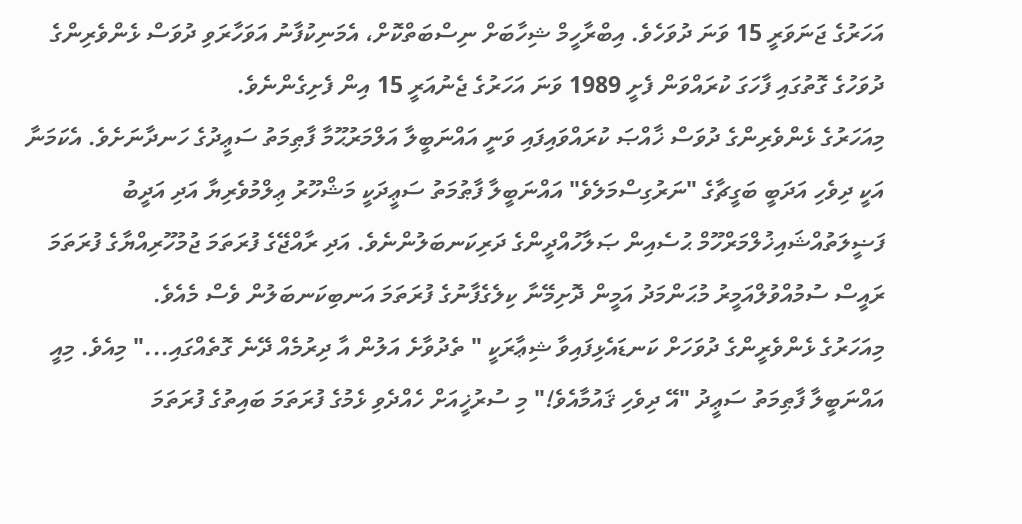އަހަރުގެ ޖަނަވަރީ 15 ވަނަ ދުވަހެވެ. އިބްރާހީމް ޝިހާބަށް ނިސްބަތްކޮށް، އެމަނިކުފާނު އަވަހާރަވި ދުވަސް ޅެންވެރިންގެ ދުވަހުގެ ގޮތުގައި ފާހަގަ ކުރައްވަން ފެށީ 1989 ވަނަ އަހަރުގެ ޖެނުއަރީ 15 އިން ފެށިގެންނެވެ.
މިއަހަރުގެ ޅެންވެރިންގެ ދުވަސް ޚާއްޞަ ކުރައްވައިފައި ވަނީ އައްނަބީލާ އަލްމަރުޙޫމާ ފާޠިމަތު ސަޢީދުގެ ހަނދާނަށެވެ. އެކަމަނާ އަކީ ދިވެހި އަދަބީ ބަގީޗާގެ "ނަރުގިސްމަލެވެ" އައްނަބީލާ ފާޠުމަތު ސަޢީދަކީ މަޝްހޫރު ޢިލްމުވެރިޔާ އަދި އަދީބު ފަޟީލަތުއްޝައިޚުލްމަރްހޫމް ޙުސެއިން ޞަލާހުއްދީންގެ ދަރިކަނބަލުންނެވެ. އަދި ރާއްޖޭގެ ފުރަތަމަ ޖުމުހޫރިއްޔާގެ ފުރަތަމަ ރައީސް ސުމުއްވުލްއަމީރު މުޙަންމަދު އަމީން ދޮށިމޭނާ ކިލެގެފާނުގެ ފުރަތަމަ އަނބިކަނބަލުން ވެސް މެއެވެ.
މިއަހަރުގެ ޅެންވެރީންގެ ދުވަހަށް ކަނޑައެޅިފައިވާ ޝިޢާރަކީ " ތެދުވާށެ އަލުން އާ ދިރުމެއް ދޭނެ ގޮތެއްގައި..." މިއެވެ. މިއީ އައްނަބީލާ ފާޠިމަތު ސަޢީދު "އޭ ދިވެހި ޤައުމާއެވެ!" މި ސުރުޚީއަށް ހެއްދެވި ޅެމުގެ ފުރަތަމަ ބައިތުގެ ފުރަތަމަ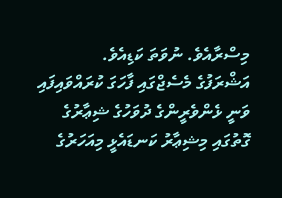މިސްރާއެވެ. ނުވަތަ ކަޑިއެވެ.
އަޝްރަފުގެ މެސެޖްގައި ފާހަގަ ކުރައްވައިފައި ވަނީ ޅެންވެރީންގެ ދުވަހުގެ ޝިޢާރުގެ ގޮތުގައި މިޝިޢާރު ކަނޑައެޅީ މިއަހަރުގެ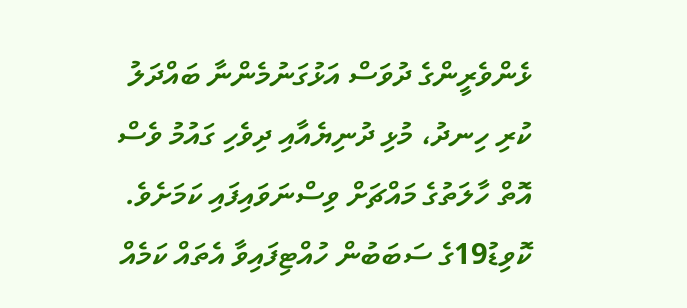ޅެންވެރީންގެ ދުވަސް އަޅުގަނުމެންނާ ބައްދަލު ކުރި ހިނދު، މުޅި ދުނިޔެއާއި ދިވެހި ގައުމު ވެސް އޮތް ހާލަތުގެ މައްޗަށް ވިސްނަވައިފައި ކަމަށެވެ.  ކޮވިޑު19ގެ ސަބަބުން ހުއްޓިފައިވާ އެތައް ކަމެއް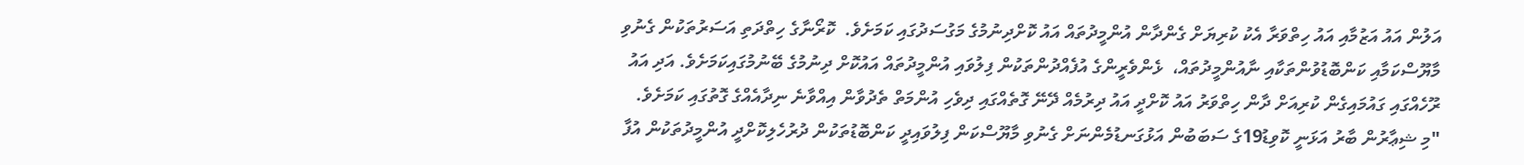އަލުން އައު އަޒުމާއި އައު ހިތްވަރާ އެކު ކުރިޔަށް ގެންދާން އުންމީދުތައް އައު ކޮށްދިނުމުގެ މަގުސަދުގައި ކަމަށެވެ.  ކޮރޯނާގެ ހިތްދަތި އަސަރުތަކުން ގެނުވި މާޔޫސްކަމާއި ކަންބޮޑުވުންތަކާއި ނާއުންމީދުތައް،  ޅެންވެރީންގެ އުފެއްދުންތަކުން ފިލުވައި އުންމީދުތައް އައުކޮށް ދިނުމުގެ ބޭނުމުގައިކަމަށެވެ. އަދި އައު ރޫހެއްގައި ގައުމައިގެން ކުރިއަށް ދާން ހިތްވަރު އައު ކޮށްދީ އައު ދިރުމެއް ދޭނޭ ގޮތެއްގައި ދިވެހި އުންމަތް ތެދުވާން އިއްވާނެ ނިދާއެއްގެ ގޮތުގައި ކަމަށެވެ.
"މި ޝިޢާރުން ބާރު އަޅަނީ ކޮވިޑު19ގެ ސަބަބުން އަޅުގަނޑުމެންނަށް ގެނުވި މާޔޫސްކަން ފިލުވައިދީ ކަންބޮޑުތަކުން ދުރުހެލިކޮށްދީ އުންމީދުތަކުން އުފާ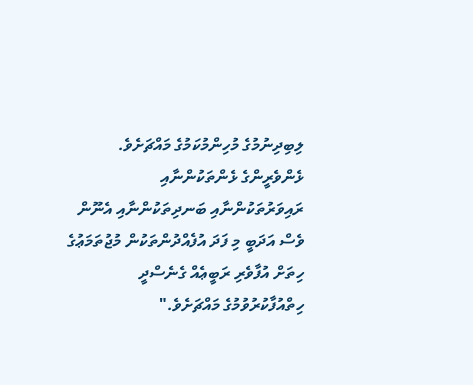ލިބިދިނުމުގެ މުހިންމުކަމުގެ މައްޗަށެވެ. ޅެންވެރީންގެ ޅެންތަކުންނާއި ރައިވަރުތަކުންނާއި ބަނދިތަކުންނާއި އެނޫން ވެސް އަދަބީ މި ފަދަ އުފެއްދުންތަކުން މުޖުތަމަޢުގެ ހިތަށް އުފާވެރި ރަބީޢެއް ގެނެސްދީ ހިތްއުފާކުރުވުމުގެ މައްޗަށެވެ."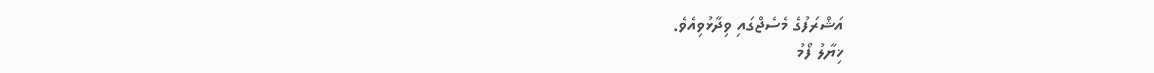އަޝްރަފުގެ މެސެޖްގައި ވިދާޅުވިއެވެ.
ޚިޔާލު ފޯމު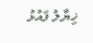ޚިޔާލު ފައުޅު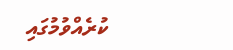ކުރެއްވުމުގައި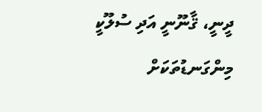ދީނީ، ޤާނޫނީ އަދި ސުލޫކީ މިންގަނޑުތަކަށް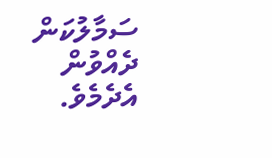ސަމާލުކަން ދެއްވުން އެދެމެވެ.